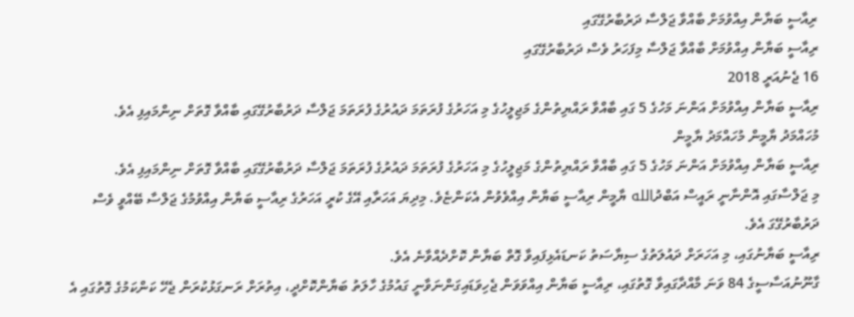ރިއާސީ ބަޔާން އިއްވުމަށް ބާއްވާ ޖަލްސާ ދަރުބާރުގޭގައި
ރިއާސީ ބަޔާން އިއްވުމަށް ބާއްވާ ޖަލްސާ މިފަހަރު ވެސް ދަރުބާރުގޭގައި
16 ޖެނުއަރީ 2018
ރިއާސީ ބަޔާން އިއްވުމަށް އަންނަ މަހުގެ 5 ގައި ބާއްވާ ރައްޔިތުންގެ މަޖިލީހުގެ މި އަހަރުގެ ފުރަތަމަ ދައުރުގެ ފުރަތަމަ ޖަލްސާ ދަރުބާރުގޭގައި ބާއްވާ ގޮތަށް ނިންމައިފި އެވެ.
މުހައްމަދު ޔާމީން މުހައްމަދު ޔާމީން
ރިއާސީ ބަޔާން އިއްވުމަށް އަންނަ މަހުގެ 5 ގައި ބާއްވާ ރައްޔިތުންގެ މަޖިލީހުގެ މި އަހަރުގެ ފުރަތަމަ ދައުރުގެ ފުރަތަމަ ޖަލްސާ ދަރުބާރުގޭގައި ބާއްވާ ގޮތަށް ނިންމައިފި އެވެ.
މި ޖަލްސާގައި އޮންނާނީ ރައީސް އަބްދުالله ޔާމީން ރިއާސީ ބަޔާން އިއްވެވުން އެކަންޏެވެ. މިދިޔަ އަހަރާއި އޭގެ ކުރީ އަހަރުގެ ރިއާސީ ބަޔާން އިއްވުމުގެ ޖަލްސާ ބޭއްވީ ވެސް ދަރުބާރުގޭގަ އެވެ.
ރިއާސީ ބަޔާނުގައި، މި އަހަރަށް ދައުލަތުގެ ސިޔާސަތު ކަނޑައެޅިފައިވާ ގޮތް ބަޔާން ކޮށްދެއްވާނެ އެވެ.
ގާނޫނުއަސާސީގެ 84 ވަނަ މާއްދާގައިވާ ގޮތުގައި، ރިއާސީ ބަޔާން އިއްވަވަން ޖެހިވަޑައިގަންނަވާނީ ގައުމުގެ ހާލަތު ބަޔާންކޮށްދީ، އިތުރަށް ރަނގަޅުކުރަން ޖެހޭ ކަންކަމުގެ ގޮތުގައި އެ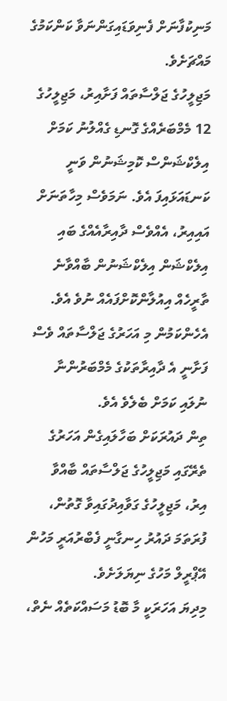މަނިކުފާނަށް ފެނިވަޑައިގަންނަވާ ކަންކަމުގެ މައްޗަށެވެ.
މަޖިލީހުގެ ޖަލްސާތައް ފަށާއިރު، މަޖިލީހުގެ 12 މެމްބަރެއްގެ ގޮނޑި ގެއްލުނު ކަމަށް އިލެކްޝަންސް ކޮމިޝަނުން ވަނީ ކަނޑައަޅައިފަ އެވެ. ނަމަވެސް މިހާތަނަށް އައިއިރު، އެއްވެސް ދާއިރާއެއްގެ ބައި އިލެކްޝަން އިލެކްޝަނުން ބާއްވާނެ ތާރީހެއް އިއުލާންކޮށްފައެއް ނުވެ އެވެ. އެހެންކަމުން މި އަހަރުގެ ޖަލްސާތައް ވެސް ފަށާނީ އެ ދާއިރާތަކުގެ މެމްބަރުންނާ ނުލައި ކަމަށް ބެލެވެ އެވެ.
ތިން ދައުރަކަށް ބަހާލައިގެން އަހަރުގެ ތެރޭގައި މަޖިލީހުގެ ޖަލްސާތައް ބާއްވާ އިރު، މަޖިލީހުގެ ގަވާއިދުގައިވާ ގޮތުން، ފުރަތަމަ ދައުރު ހިނގާނީ ފެބްރުއަރީ މަހުން އޭޕްރީލް މަހުގެ ނިޔަލަށެވެ.
މިދިޔަ އަހަރަކީ މާ ބޮޑު މަސައްކަތެއް ނެތް،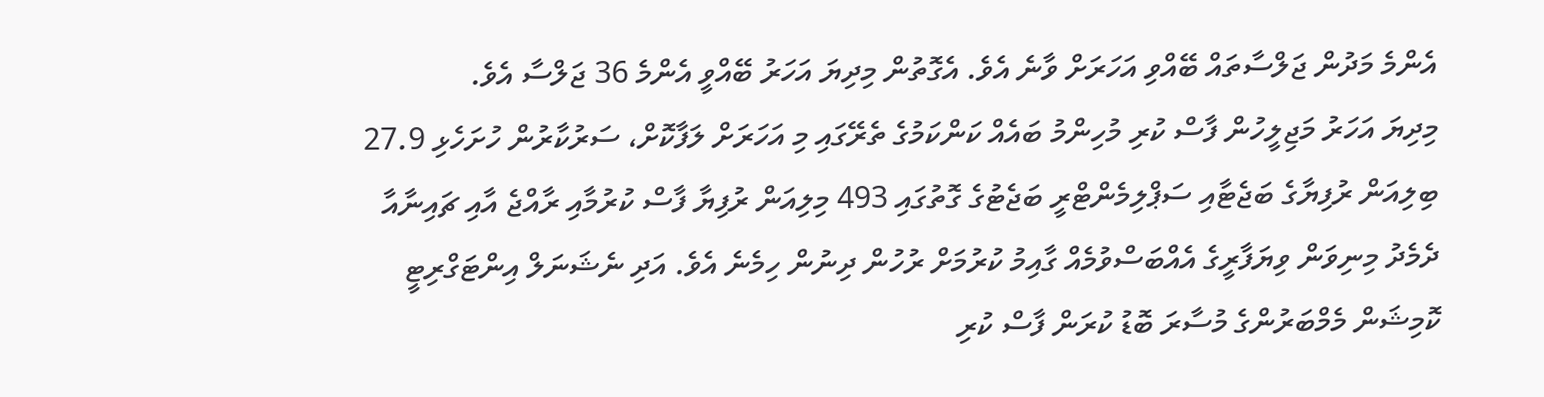އެންމެ މަދުން ޖަލްސާތައް ބޭއްވި އަހަރަށް ވާނެ އެވެ. އެގޮތުން މިދިޔަ އަހަރު ބޭއްވީ އެންމެ 36 ޖަލްސާ އެވެ.
މިދިޔަ އަހަރު މަޖިލީހުން ފާސް ކުރި މުހިންމު ބައެއް ކަންކަމުގެ ތެރޭގައި މި އަހަރަށް ލަފާކޮށް، ސަރުކާރުން ހުށަހެޅި 27.9 ބިލިއަން ރުފިޔާގެ ބަޖެޓާއި ސަޕްލިމެންޓްރީ ބަޖެޓުގެ ގޮތުގައި 493 މިލިއަން ރުފިޔާ ފާސް ކުރުމާއި ރާއްޖެ އާއި ޗައިނާއާ ދެމެދު މިނިވަން ވިޔަފާރީގެ އެއްބަސްވުމެއް ގާއިމު ކުރުމަށް ރުހުން ދިނުން ހިމެނެ އެވެ. އަދި ނެޝަނަލް އިންޓަގްރިޓީ ކޮމިޝަން މެމްބަރުންގެ މުސާރަ ބޮޑު ކުރަން ފާސް ކުރި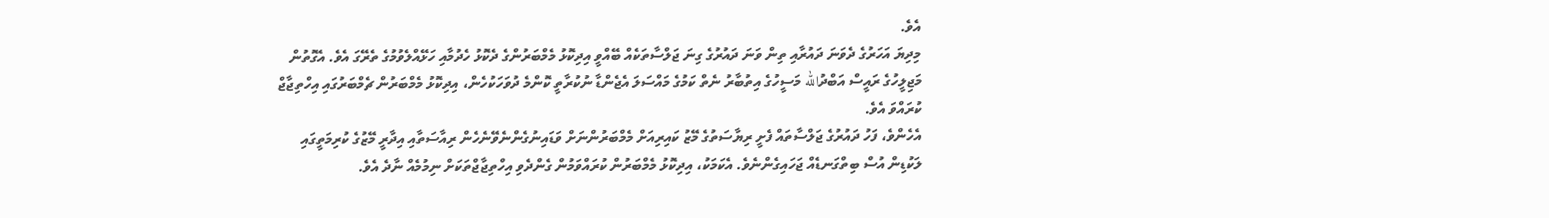އެވެ.
މިދިޔަ އަހަރުގެ ދެވަނަ ދައުރާއި ތިން ވަނަ ދައުރުގެ ގިނަ ޖަލްސާތަކެއް ބޭއްވީ އިދިކޮޅު މެމްބަރުންގެ ދެކޮޅު ހެދުމާއި ހަޅޭއްލެވުމުގެ ތެރޭގަ އެވެ. އެގޮތުން މަޖިލީހުގެ ރައީސް އަބްދުالله މަސީހުގެ އިތުބާރު ނެތް ކަމުގެ މައްސަލަ އެޖެންޑާ ނުކުރާތީ ކޮންމެ ދުވަހަކުހެން، އިދިކޮޅު މެމްބަރުން ޗެމްބަރުގައި އިހްތިޖާޖް ކުރައްވަ އެވެ.
އެހެންވެ، ފަހު ދައުރުގެ ޖަލްސާތައް ފެށީ ރިޔާސަތުގެ މޭޒު ކައިރިއަށް މެމްބަރުންނަށް ވަޑައިނުގެންނެވޭނެހެން ރިއާސަތާއި އިދާރީ މޭޒުގެ ކުރިމަތީގައި ލަކުޑިން އުސް ބިތްގަނޑެއް ޖަހައިގެންނެވެ. އެކަމަކު، އިދިކޮޅު މެމްބަރުން ކުރައްވަމުން ގެންދެވި އިހްތިޖާޖްތަކަށް ނިމުމެއް ނާދެ އެވެ.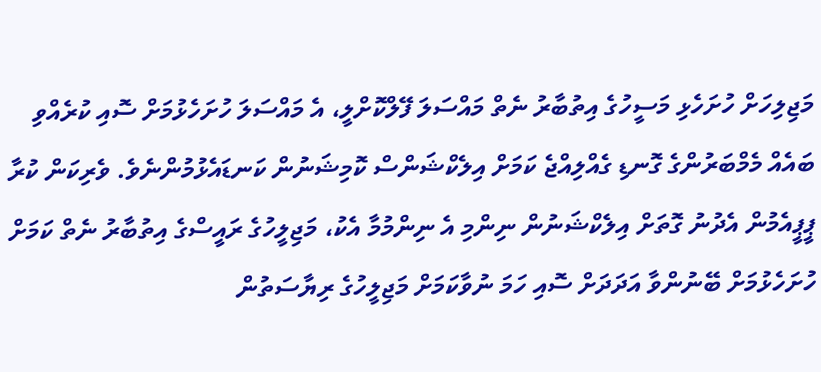މަޖިލިހަށް ހުށަހެޅި މަސީހުގެ އިތުބާރު ނެތް މައްސަލަ ފޭލްކޮށްލީ، އެ މައްސަލަ ހުށަހެޅުމަށް ސޮއި ކުރެއްވި ބައެއް މެމްބަރުންގެ ގޮނޑި ގެއްލިއްޖެ ކަމަށް އިލެކްޝަންސް ކޮމިޝަނުން ކަނޑައެޅުމުންނެވެ. ވެރިކަން ކުރާ ޕީޕީއެމުން އެދުނު ގޮތަށް އިލެކްޝަނުން ނިންމި އެ ނިންމުމާ އެކު، މަޖިލީހުގެ ރައީސްގެ އިތުބާރު ނެތް ކަމަށް ހުށަހެޅުމަށް ބޭނުންވާ އަދަދަށް ސޮއި ހަމަ ނުވާކަމަށް މަޖިލީހުގެ ރިޔާސަތުން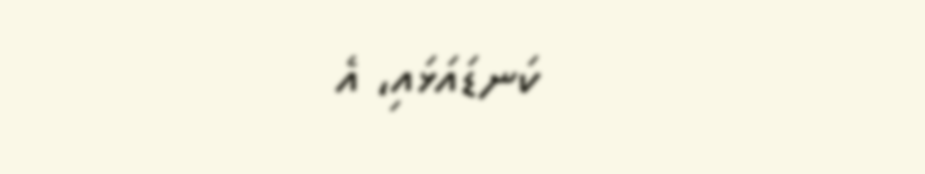ކަނޑައަޅައި، އެ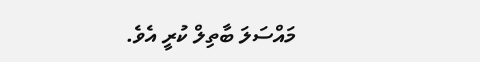މައްސަލަ ބާތިލް ކުރީ އެވެ.